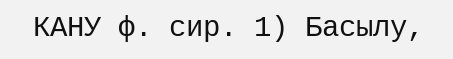КАНУ ф. сир. 1) Басылу,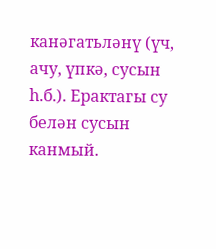канәгатьләнү (үч, ачу, үпкә, сусын һ.б.). Ерактагы су белән сусын канмый.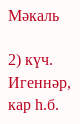Мәкаль

2) күч. Игеннәр, кар һ.б.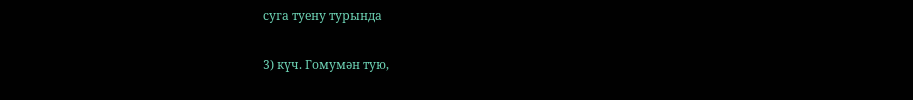суга туену турында

3) күч. Гомумән тую,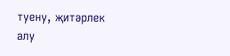туену, җитәрлек алу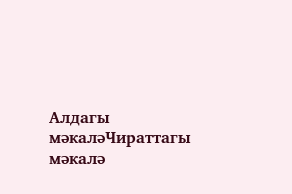Алдагы мәкаләЧираттагы мәкалә